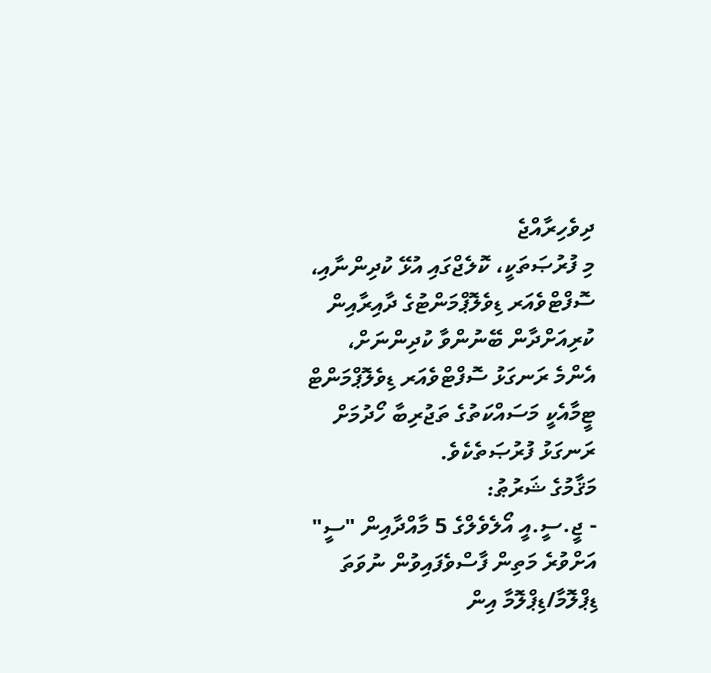ދިވެހިރާއްޖެ
މި ފުރުޞަތަކީ، ކޮލެޖްގައި އުޅޭ ކުދިންނާއި، ސޮފްޓްވެއަރ ޑިވެލޮޕްމަންޓުގެ ދާއިރާއިން ކުރިއަށްދާން ބޭނުންވާ ކުދިންނަށް، އެންމެ ރަނގަޅު ސޮފްޓްވެއަރ ޑިވެލޮޕްމަންޓް ޓީމާއެކީ މަސައްކަތުގެ ތަޖުރިބާ ހޯދުމަށް ރަނގަޅު ފުރުޞަތެކެވެ.
މަޤާމުގެ ޝަރުޠު:
- ޖީ.ސީ.އީ އޯލެވެލްގެ 5 މާއްދާއިން "ސީ" އަށްވުރެ މަތިން ފާސްވެފައިވުން ނުވަތަ ޑިޕްލޮމާ/ޑިޕްލޮމާ އިން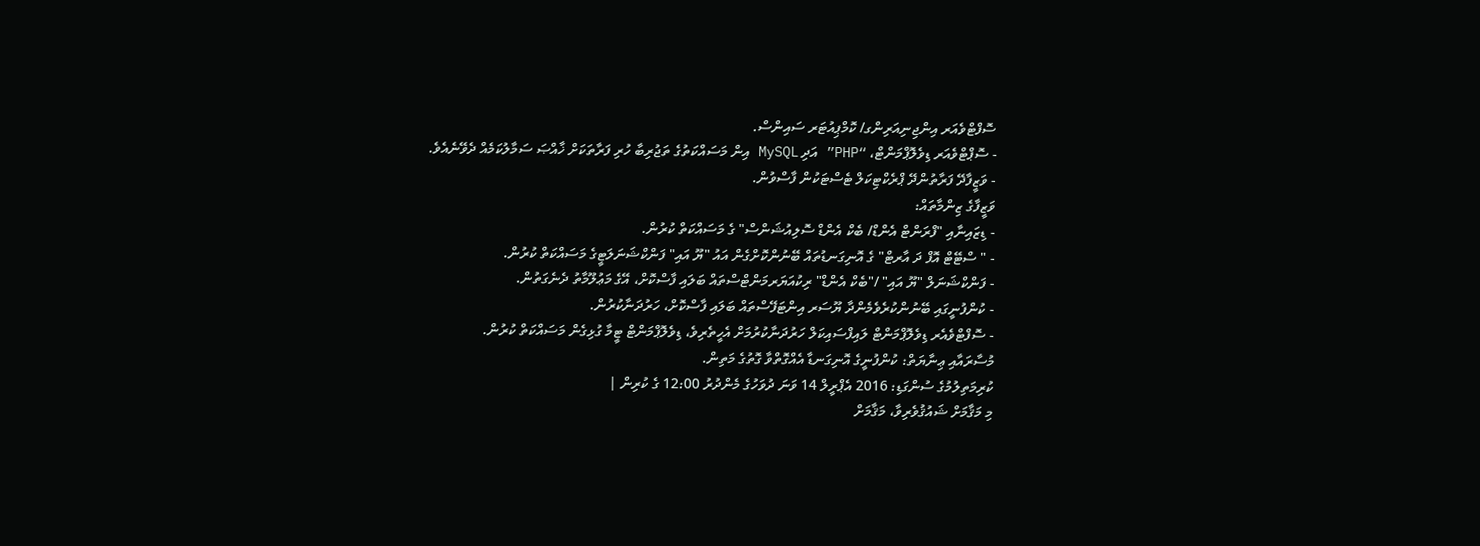ސޮފްޓްވެއަރ އިންޖިނިއަރިންގ/ ކޮމްޕިއުޓަރ ސައިންސް.
- ސޮޕްޓްވެއަރ ޑިވެލޮޕްމަންޓް، “PHP” އަދި MySQL އިން މަސައްކަތުގެ ތަޖުރިބާ ހުރި ފަރާތަކަށް ޚާއްޞަ ސަމާލުކަމެއް ދެވޭނެއެވެ.
- ވަޒީފާދޭ ފަރާތުންދޭ ޕްރެކްޓިކަލް ޓެސްޓަކުން ފާސްވުން.
ވަޒީފާގެ ޒިންމާތައް:
- ޑިޒައިނާއި "ފްރަންޓް އެންޑް/ ބެކް އެންޑް ސޮލިއުޝަންސް" ގެ މަސައްކަތް ކުރުން.
- " ސްޓޭޓް އޮފް ދަ އާރޓް" ގެ އޮނިގަނޑުތައް ބޭނުންކޮށްގެން އައު "ޔޫ އައި" ފަންކްޝަނަލަޓީގެ މަސައްކަތް ކުރުން.
- ފަންކްޝަނަލް "ޔޫ އައި" /"ބެކް އެންޑް" ރިކުއަޔަރމަންޓްސްތައް ބަލައި ފާސްކޮށް، އޭގެ މަޢުލޫމާތު ދެނެގަތުން.
- ކުންފުނީގައި ބޭނުންކުރެވެމެންދާ ޔޫސަރ އިންޓަފޭސްތައް ބަލައި ފާސްކޮށް، ހަރުދަނާކުރުން.
- ސޮފްޓްވެއެރ ޑިވެލޮޕްމަންޓް ލައިފްސައިކަލް ހަރުދަނާކުރުމަށް އެހީތެރިވެ، ޑިވެލޮޕްމަންޓް ޓީމާ ގުޅިގެން މަސައްކަތް ކުރުން.
މުސާރައާއި ޢިނާޔަތް: ކުންފުނީގެ އޮނިގަނޑާ އެއްގޮތްވާ ގޮތުގެ މަތިން.
ކުރިމަތިލުމުގެ ސުންގަޑި: 2016 އެޕްރީލް 14 ވަނަ ދުވަހުގެ މެންދުރު 12:00 ގެ ކުރިން |
މި މަޤާމަށް ޝައުޤުވެރިވާ، މަޤާމަށް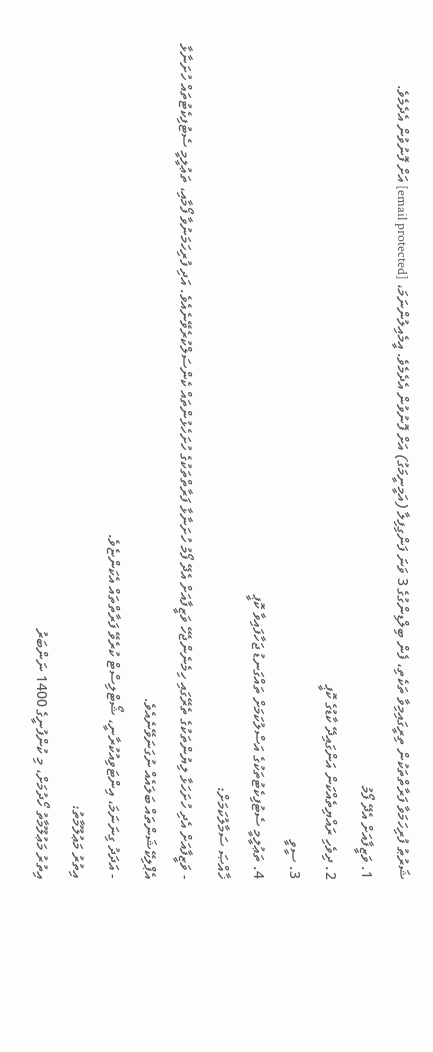ޝަރުޠު ފުރިހަމަވާ ފަރާތްތަކުން ތިރީގައިމިވާ ތަކެތި، ފެން ބިލްޑިންގުގެ 3 ވަނަ ފަންގިފިލާ (އަމީނީމަގު) އަށް ފޮނުވުން އެދެމެވެ. އީމެއިލުންނަމަ، [email protected] އަށް ފޮނުވުން އެދެމެވެ.
1. ވަޒީފާއަށް އެދޭ ފޯމު
2. ދިވެހި ރައްޔިތެއްކަން އަންގައިދޭ ކާޑުގެ ކޮޕީ
3. ސީވީ
4. ތަޢުލީމީ ސެޓުފިކެޓުތަކުގެ އަސްލުކަމަށް ތައްގަނޑު ޖަހާފައިވާ ކޮޕީ
ޚާއްޞަ ސަމާލުކަމަށް:
- ވަޒީފާއަށް އެދި ހުށަހަޅާ ލިޔުންތަކުގެ ތެރޭގައި ހިމެނެންޖެހޭ ވަޒީފާއަށް އެދޭ ފޯމު ހުށަނާޅާ ފަރާތްތަކުގެ ހުށަހެޅުންތައް ކެންސަލްކުރެވޭނެއެވެ. އަދި ފުރިހަމަނުވާ ފޯމާއި، ތަޢުލީމީ ސެޓުފިކެޓުތައް ހުށަނާޅާ އެޕްލިކޭޝަންތައް ބަލައެއް ނުގަނަވޭނެއެވެ.
- އަދަދު ގިނަނަމަ، އިންޓަވިއުކުރާނީ، ޝޯޓްލިސްޓް ކުރެވޭ ފަރާތްތައް އެކަންޏެވެ.
އިތުރު މަޢުލޫމާތު:
އިތުރު މަޢުލޫމާތު ހޯދުމަށް، މި ކުންފުނީގެ 1400 ނަންބަރު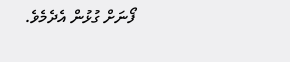ފޯނަށް ގުޅުން އެދެމެވެ.